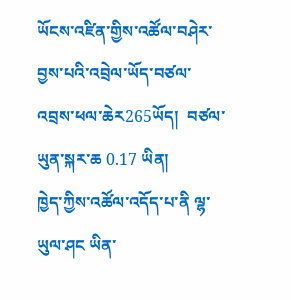ཡོངས་འཛིན་གྱིས་འཚོལ་བཤེར་བྱས་པའི་འབྲེལ་ཡོད་བཙལ་འབྲས་ཕལ་ཆེར265ཡོད།  བཙལ་ཡུན་སྐར་ཆ 0.17 ཡིན།
ཁྱེད་ཀྱིས་འཚོལ་འདོད་པ་ནི ལྷ་ཡུལ་ཤང ཡིན་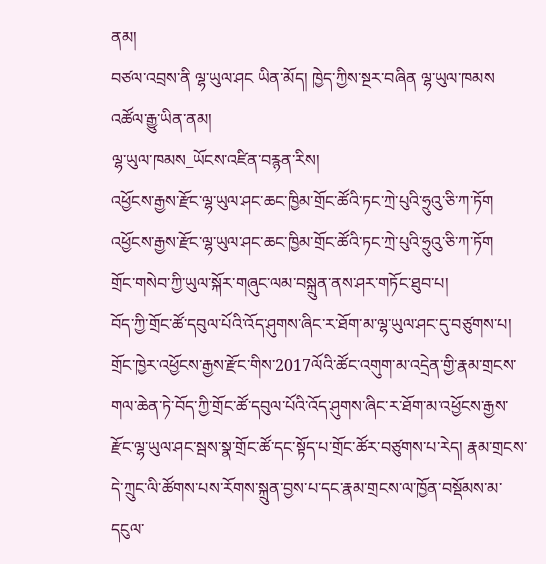ནམ།
བཙལ་འབྲས་ནི ལྷ་ཡུལ་ཤང ཡིན་མོད། ཁྱེད་ཀྱིས་སྔར་བཞིན ལྷ་ཡུལ་ཁམས འཚོལ་རྒྱུ་ཡིན་ནམ།
ལྷ་ཡུལ་ཁམས_ཡོངས་འཛིན་བརྙན་རིས།
འཕྱོངས་རྒྱས་རྫོང་ལྷ་ཡུལ་ཤང་ཆང་ཁྱིམ་གྲོང་ཚོའི་ཏང་ཀྲེ་པུའི་ཧྲུའུ་ཅི་ཀ་ཏོག
འཕྱོངས་རྒྱས་རྫོང་ལྷ་ཡུལ་ཤང་ཆང་ཁྱིམ་གྲོང་ཚོའི་ཏང་ཀྲེ་པུའི་ཧྲུའུ་ཅི་ཀ་ཏོག
གྲོང་གསེབ་ཀྱི་ཡུལ་སྐོར་གཞུང་ལམ་བསྐྲུན་ནས་ཤར་གཏོང་ཐུབ་པ།
བོད་ཀྱི་གྲོང་ཚོ་དབུལ་པོའི་འོད་ཤུགས་ཞིང་ར་ཐོག་མ་ལྷ་ཡུལ་ཤང་དུ་བཙུགས་པ།
གྲོང་ཁྱེར་འཕྱོངས་རྒྱས་རྫོང་གིས་2017ལོའི་ཚོང་འགུག་མ་འདྲེན་གྱི་རྣམ་གྲངས་གལ་ཆེན་ཏེ་བོད་ཀྱི་གྲོང་ཚོ་དབུལ་པོའི་འོད་ཤུགས་ཞིང་ར་ཐོག་མ་འཕྱོངས་རྒྱས་རྫོང་ལྷ་ཡུལ་ཤང་སྦས་སྣ་གྲོང་ཚོ་དང་སྟོད་པ་གྲོང་ཚོར་བཙུགས་པ་རེད། རྣམ་གྲངས་དེ་ཀྲུང་ལི་ཚོགས་པས་རོགས་སྐྲུན་བྱས་པ་དང་རྣམ་གྲངས་ལ་ཁྱོན་བསྡོམས་མ་དངུལ་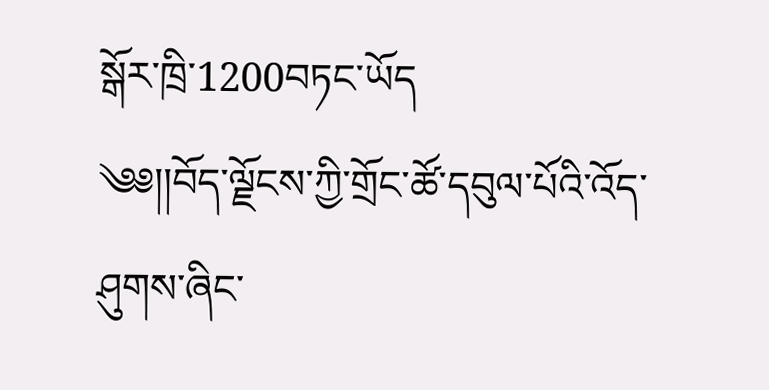སྒོར་ཁྲི་1200བཏང་ཡོད
༄༅།།བོད་ལྗོངས་ཀྱི་གྲོང་ཚོ་དབུལ་པོའི་འོད་ཤུགས་ཞིང་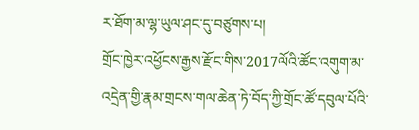ར་ཐོག་མ་ལྷ་ཡུལ་ཤང་དུ་བཙུགས་པ།
གྲོང་ཁྱེར་འཕྱོངས་རྒྱས་རྫོང་གིས་2017ལོའི་ཚོང་འགུག་མ་འདྲེན་གྱི་རྣམ་གྲངས་གལ་ཆེན་ཏེ་བོད་ཀྱི་གྲོང་ཚོ་དབུལ་པོའི་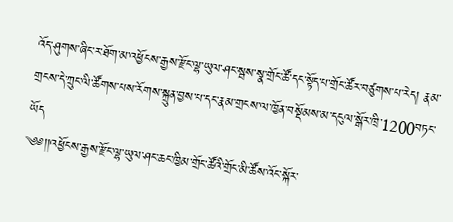འོད་ཤུགས་ཞིང་ར་ཐོག་མ་འཕྱོངས་རྒྱས་རྫོང་ལྷ་ཡུལ་ཤང་སྦས་སྣ་གྲོང་ཚོ་དང་སྟོད་པ་གྲོང་ཚོར་བཙུགས་པ་རེད། རྣམ་གྲངས་དེ་ཀྲུང་ལི་ཚོགས་པས་རོགས་སྐྲུན་བྱས་པ་དང་རྣམ་གྲངས་ལ་ཁྱོན་བསྡོམས་མ་དངུལ་སྒོར་ཁྲི་1200བཏང་ཡོད
༄༅།།འཕྱོངས་རྒྱས་རྫོང་ལྷ་ཡུལ་ཤང་ཆང་ཁྱིམ་གྲོང་ཚོའི་གྲོང་མི་ཚོས་འོང་སྐོར་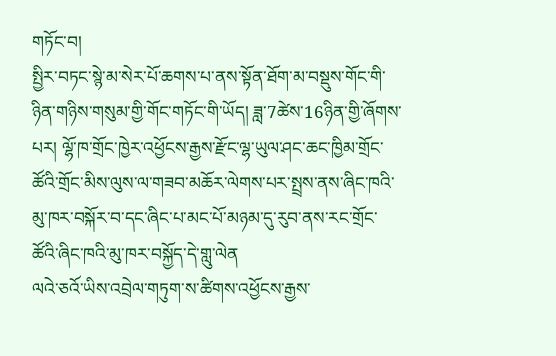གཏོང་བ།
སྤྱིར་བཏང་སྙེ་མ་སེར་པོ་ཆགས་པ་ནས་སྟོན་ཐོག་མ་བསྡུས་གོང་གི་ཉིན་གཉིས་གསུམ་གྱི་གོང་གཏོང་གི་ཡོད། ཟླ་7ཚེས་16ཉིན་གྱི་ཞོགས་པར། ལྷོ་ཁ་གྲོང་ཁྱེར་འཕྱོངས་རྒྱས་རྫོང་ལྷ་ཡུལ་ཤང་ཆང་ཁྱིམ་གྲོང་ཚོའི་གྲོང་མིས་ལུས་ལ་གཟབ་མཆོར་ལེགས་པར་སྤྲས་ནས་ཞིང་ཁའི་མུ་ཁར་བསྐོར་བ་དང་ཞིང་པ་མང་པོ་མཉམ་དུ་རུབ་ནས་རང་གྲོང་ཚོའི་ཞིང་ཁའི་མུ་ཁར་བསྐྱོད་དེ་གླུ་ལེན
ལའེ་ཅའོ་ཡིས་འབྲེལ་གཏུག་ས་ཚིགས་འཕྱོངས་རྒྱས་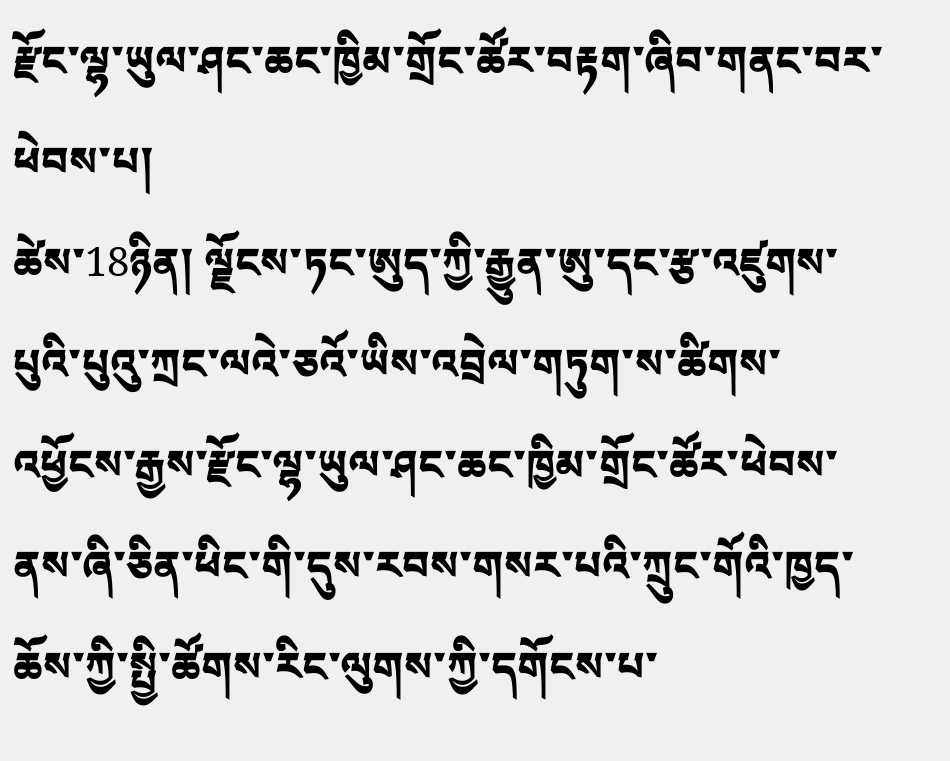རྫོང་ལྷ་ཡུལ་ཤང་ཆང་ཁྱིམ་གྲོང་ཚོར་བརྟག་ཞིབ་གནང་བར་ཕེབས་པ།
ཚེས་18ཉིན། ལྗོངས་ཏང་ཨུད་ཀྱི་རྒྱུན་ཨུ་དང་རྩ་འཛུགས་པུའི་པུའུ་ཀྲང་ལའེ་ཅའོ་ཡིས་འབྲེལ་གཏུག་ས་ཚིགས་འཕྱོངས་རྒྱས་རྫོང་ལྷ་ཡུལ་ཤང་ཆང་ཁྱིམ་གྲོང་ཚོར་ཕེབས་ནས་ཞི་ཅིན་ཕིང་གི་དུས་རབས་གསར་པའི་ཀྲུང་གོའི་ཁྱད་ཆོས་ཀྱི་སྤྱི་ཚོགས་རིང་ལུགས་ཀྱི་དགོངས་པ་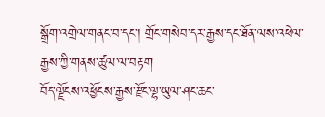སྒྲོག་འགྲེལ་གནང་བ་དང་། གྲོང་གསེབ་དར་རྒྱས་དང་ཐོན་ལས་འཕེལ་རྒྱས་ཀྱི་གནས་ཚུལ་ལ་བརྟག
བོད་ལྗོངས་འཕྱོངས་རྒྱས་རྫོང་ལྷ་ཡུལ་ཤང་ཆང་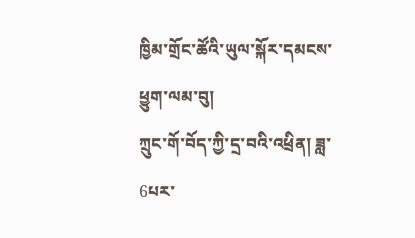ཁྱིམ་གྲོང་ཚོའི་ཡུལ་སྐོར་དམངས་ཕྱུག་ལམ་བུ།
ཀྲུང་གོ་བོད་ཀྱི་དྲ་བའི་འཕྲིན། ཟླ་6པར་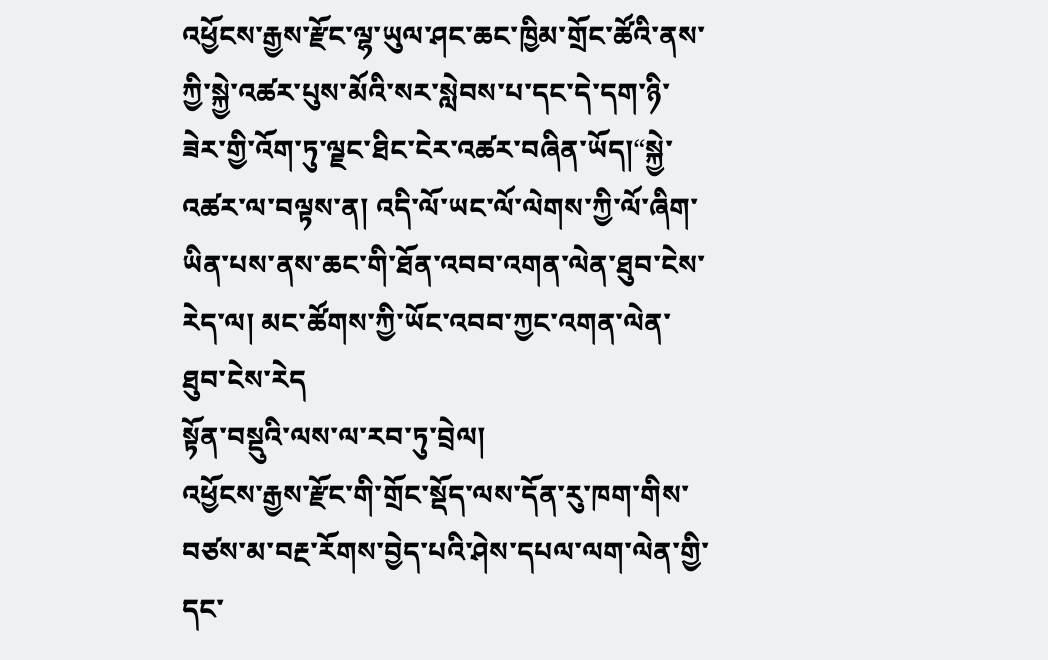འཕྱོངས་རྒྱས་རྫོང་ལྷ་ཡུལ་ཤང་ཆང་ཁྱིམ་གྲོང་ཚོའི་ནས་ཀྱི་སྐྱེ་འཚར་པུས་མོའི་སར་སླེབས་པ་དང་དེ་དག་ཉི་ཟེར་གྱི་འོག་ཏུ་ལྗང་ཐིང་ངེར་འཚར་བཞིན་ཡོད།“སྐྱེ་འཚར་ལ་བལྟས་ན། འདི་ལོ་ཡང་ལོ་ལེགས་ཀྱི་ལོ་ཞིག་ཡིན་པས་ནས་ཆང་གི་ཐོན་འབབ་འགན་ལེན་ཐུབ་ངེས་རེད་ལ། མང་ཚོགས་ཀྱི་ཡོང་འབབ་ཀྱང་འགན་ལེན་ཐུབ་ངེས་རེད
སྟོན་བསྡུའི་ལས་ལ་རབ་ཏུ་བྲེལ།
འཕྱོངས་རྒྱས་རྫོང་གི་གྲོང་སྡོད་ལས་དོན་རུ་ཁག་གིས་བཙས་མ་བརྔ་རོགས་བྱེད་པའི་ཤེས་དཔལ་ལག་ལེན་གྱི་དང་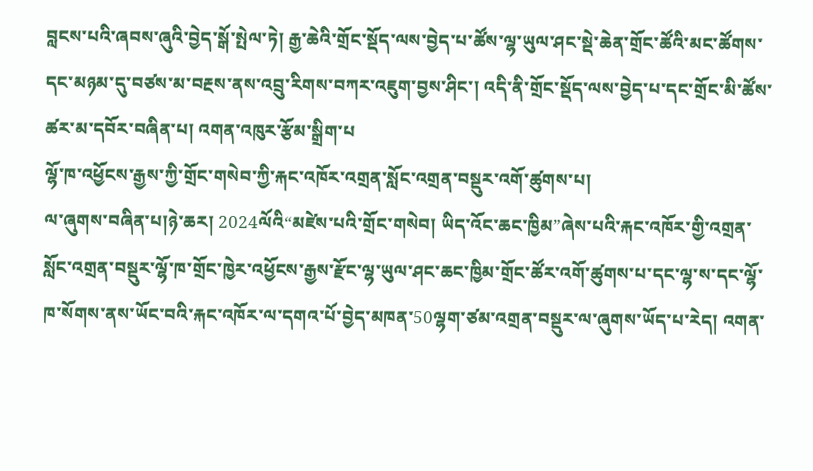བླངས་པའི་ཞབས་ཞུའི་བྱེད་སྒོ་སྤེལ་ཏེ། རྒྱ་ཆེའི་གྲོང་སྡོད་ལས་བྱེད་པ་ཚོས་ལྷ་ཡུལ་ཤང་སྡེ་ཆེན་གྲོང་ཚོའི་མང་ཚོགས་དང་མཉམ་དུ་བཙས་མ་བརྔས་ནས་འབྲུ་རིགས་བཀར་འཇུག་བྱས་ཤིང་། འདི་ནི་གྲོང་སྡོད་ལས་བྱེད་པ་དང་གྲོང་མི་ཚོས་ཚར་མ་དབོར་བཞིན་པ། འགན་འཁུར་རྩོམ་སྒྲིག་པ
ལྷོ་ཁ་འཕྱོངས་རྒྱས་ཀྱི་གྲོང་གསེབ་ཀྱི་རྐང་འཁོར་འགྲན་སློང་འགྲན་བསྡུར་འགོ་ཚུགས་པ།
ལ་ཞུགས་བཞིན་པ།ཉེ་ཆར། 2024ལོའི“མཛེས་པའི་གྲོང་གསེབ། ཡིད་འོང་ཆང་ཁྱིམ”ཞེས་པའི་རྐང་འཁོར་གྱི་འགྲན་སློང་འགྲན་བསྡུར་ལྷོ་ཁ་གྲོང་ཁྱེར་འཕྱོངས་རྒྱས་རྫོང་ལྷ་ཡུལ་ཤང་ཆང་ཁྱིམ་གྲོང་ཚོར་འགོ་ཚུགས་པ་དང་ལྷ་ས་དང་ལྷོ་ཁ་སོགས་ནས་ཡོང་བའི་རྐང་འཁོར་ལ་དགའ་པོ་བྱེད་མཁན་50ལྷག་ཙམ་འགྲན་བསྡུར་ལ་ཞུགས་ཡོད་པ་རེད། འགན་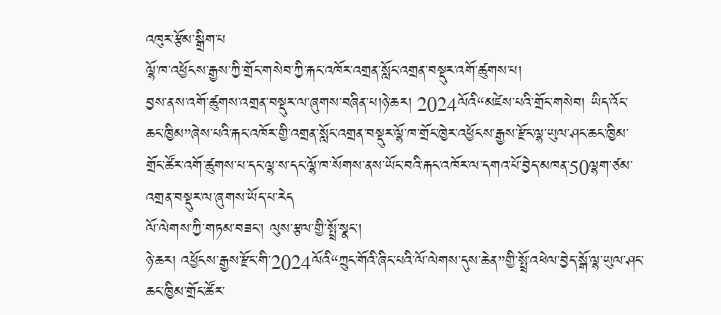འཁུར་རྩོམ་སྒྲིག་པ
ལྷོ་ཁ་འཕྱོངས་རྒྱས་ཀྱི་གྲོང་གསེབ་ཀྱི་རྐང་འཁོར་འགྲན་སློང་འགྲན་བསྡུར་འགོ་ཚུགས་པ།
བྱས་ནས་འགོ་ཚུགས་འགྲན་བསྡུར་ལ་ཞུགས་བཞིན་པ།ཉེ་ཆར། 2024ལོའི“མཛེས་པའི་གྲོང་གསེབ། ཡིད་འོང་ཆང་ཁྱིམ”ཞེས་པའི་རྐང་འཁོར་གྱི་འགྲན་སློང་འགྲན་བསྡུར་ལྷོ་ཁ་གྲོང་ཁྱེར་འཕྱོངས་རྒྱས་རྫོང་ལྷ་ཡུལ་ཤང་ཆང་ཁྱིམ་གྲོང་ཚོར་འགོ་ཚུགས་པ་དང་ལྷ་ས་དང་ལྷོ་ཁ་སོགས་ནས་ཡོང་བའི་རྐང་འཁོར་ལ་དགའ་པོ་བྱེད་མཁན་50ལྷག་ཙམ་འགྲན་བསྡུར་ལ་ཞུགས་ཡོད་པ་རེད
ལོ་ལེགས་ཀྱི་གཏམ་བཟང་། ལུས་རྩལ་གྱི་སྤྲོ་སྣང་།
ཉེ་ཆར། འཕྱོངས་རྒྱས་རྫོང་གི་2024ལོའི“ཀྲུང་གོའི་ཞིང་པའི་ལོ་ལེགས་དུས་ཆེན”གྱི་སྤྲོ་འཕེལ་བྱེད་སྒོ་ལྷ་ཡུལ་ཤང་ཆང་ཁྱིམ་གྲོང་ཚོར་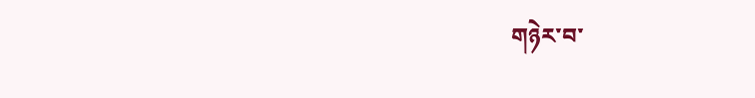གཉེར་བ་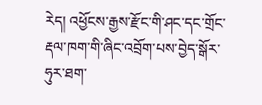རེད། འཕྱོངས་རྒྱས་རྫོང་གི་ཤང་དང་གྲོང་རྡལ་ཁག་གི་ཞིང་འབྲོག་པས་བྱེད་སྒོར་ཧུར་ཐག་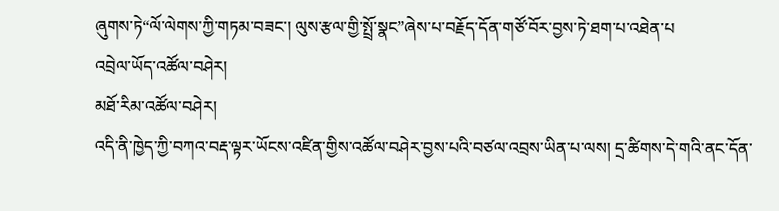ཞུགས་ཏེ“ལོ་ལེགས་ཀྱི་གཏམ་བཟང་། ལུས་རྩལ་གྱི་སྤྲོ་སྣང”ཞེས་པ་བརྗོད་དོན་གཙོ་བོར་བྱས་ཏེ་ཐག་པ་འཐེན་པ
འབྲེལ་ཡོད་འཚོལ་བཤེར།
མཐོ་རིམ་འཚོལ་བཤེར།
འདི་ནི་ཁྱེད་ཀྱི་བཀའ་བརྡ་ལྟར་ཡོངས་འཛིན་གྱིས་འཚོལ་བཤེར་བྱས་པའི་བཙལ་འབྲས་ཡིན་པ་ལས། དྲ་ཚིགས་དེ་གའི་ནང་དོན་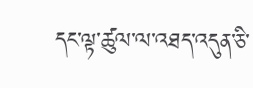དང་ལྟ་ཚུལ་ལ་འཐད་འདུན་ཅི་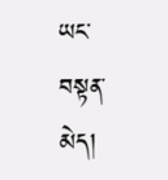ཡང་བསྟན་མེད།